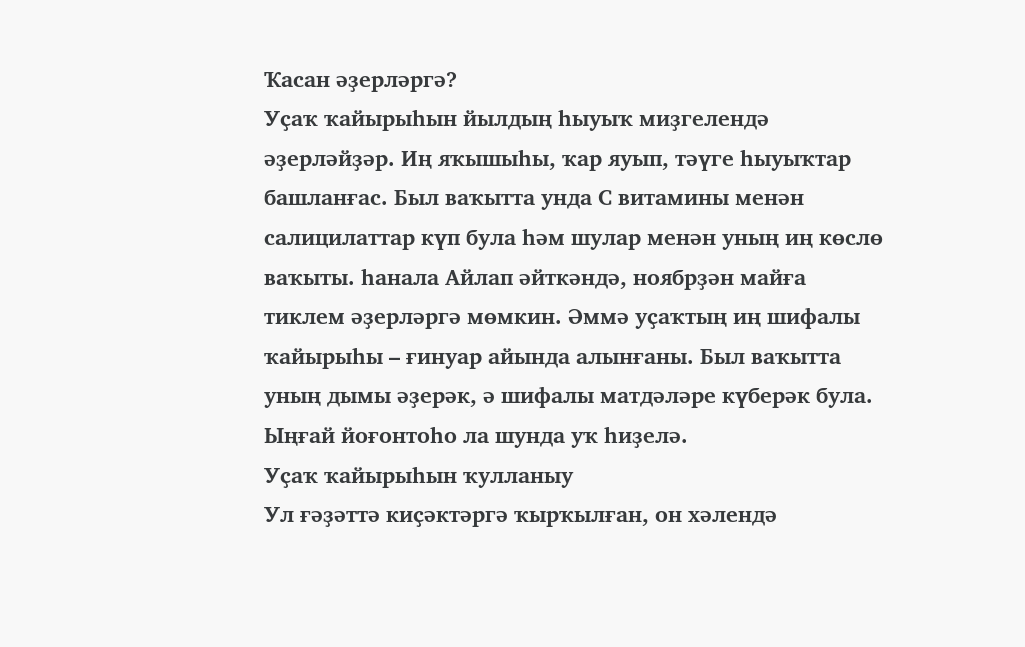Ҡасан әҙерләргә?
Уҫаҡ ҡайырыһын йылдың һыуыҡ миҙгелендә әҙерләйҙәр. Иң яҡышыһы, ҡар яуып, тәүге һыуыҡтар башланғас. Был ваҡытта унда С витамины менән салицилаттар күп була һәм шулар менән уның иң көслө ваҡыты. һанала Айлап әйткәндә, ноябрҙән майға тиклем әҙерләргә мөмкин. Әммә уҫаҡтың иң шифалы ҡайырыһы – ғинуар айында алынғаны. Был ваҡытта уның дымы әҙерәк, ә шифалы матдәләре күберәк була. Ыңғай йоғонтоһо ла шунда уҡ һиҙелә.
Уҫаҡ ҡайырыһын ҡулланыу
Ул ғәҙәттә киҫәктәргә ҡырҡылған, он хәлендә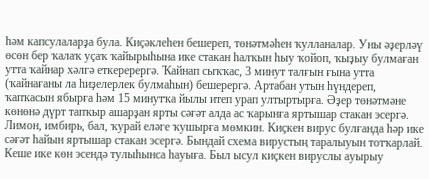һәм капсулаларҙа була. Киҫәклеһен бешереп, төнәтмәһен ҡулланалар. Уны әҙерләү өсөн бер ҡалаҡ уҫаҡ ҡайырыһына ике стакан һалҡын һыу ҡойоп, ҡыҙыу булмаған утта ҡайнар хәлгә еткеререргә. Ҡайнап сыҡҡас, 3 минут талғын ғына утта (ҡайнағаны ла һиҙелерлек булмаһын) бешерергә. Артабан утын һүндереп, ҡапҡасын ябырға һәм 15 минутҡа йылы итеп урап ултыртырға. Әҙер төнәтмәне көнөнә дүрт тапҡыр ашарҙан ярты сәғәт алда ас ҡарынға яртышар стакан эсергә. Лимон, имбирь, бал, ҡурай еләге ҡушырға мөмкин. Киҫкен вирус булғанда һәр ике сәғәт һайын яртышар стакан эсергә. Бындай схема вирустың таралыуын тотҡарлай. Кеше ике көн эсендә тулыһынса һауыға. Был ысул киҫкен вируслы ауырыу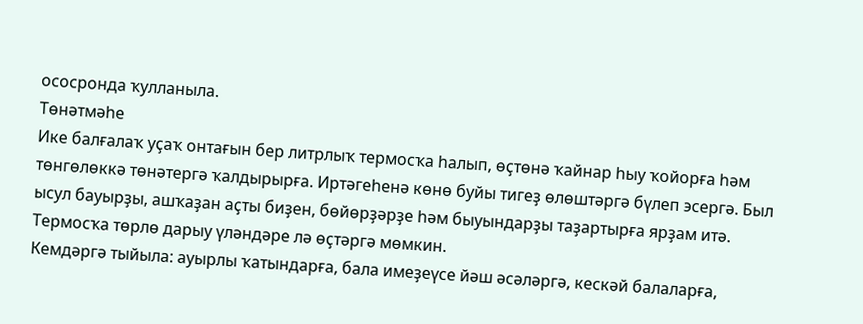ососронда ҡулланыла.
Төнәтмәһе
Ике балғалаҡ уҫаҡ онтағын бер литрлыҡ термосҡа һалып, өҫтөнә ҡайнар һыу ҡойорға һәм төнгөлөккә төнәтергә ҡалдырырға. Иртәгеһенә көнө буйы тигеҙ өлөштәргә бүлеп эсергә. Был ысул бауырҙы, ашҡаҙан аҫты биҙен, бөйөрҙәрҙе һәм быуындарҙы таҙартырға ярҙам итә. Термосҡа төрлө дарыу үләндәре лә өҫтәргә мөмкин.
Кемдәргә тыйыла: ауырлы ҡатындарға, бала имеҙеүсе йәш әсәләргә, кескәй балаларға,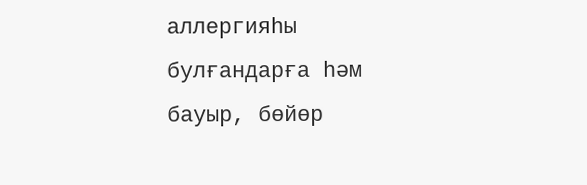аллергияһы булғандарға һәм бауыр, бөйөр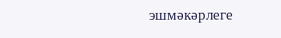эшмәкәрлеге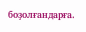боҙолғандарға.